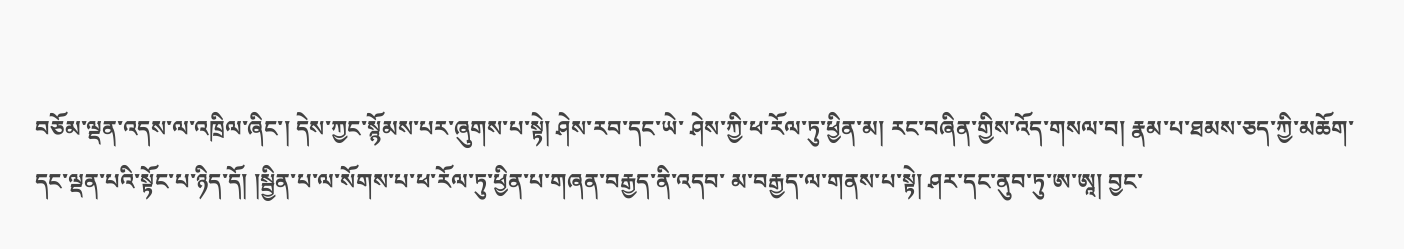བཅོམ་ལྡན་འདས་ལ་འཁྲིལ་ཞིང་། དེས་ཀྱང་སྙོམས་པར་ཞུགས་པ་སྟེ། ཤེས་རབ་དང་ཡེ་ ཤེས་ཀྱི་ཕ་རོལ་ཏུ་ཕྱིན་མ། རང་བཞིན་གྱིས་འོད་གསལ་བ། རྣམ་པ་ཐམས་ཅད་ཀྱི་མཆོག་ དང་ལྡན་པའི་སྟོང་པ་ཉིད་དོ། །སྦྱིན་པ་ལ་སོགས་པ་ཕ་རོལ་ཏུ་ཕྱིན་པ་གཞན་བརྒྱད་ནི་འདབ་ མ་བརྒྱད་ལ་གནས་པ་སྟེ། ཤར་དང་ནུབ་ཏུ་ཨ་ཨཱ། བྱང་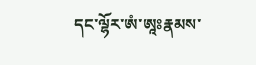དང་ལྷོར་ཨཾ་ཨཱཿརྣམས་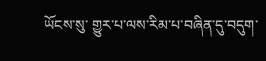ཡོངས་སུ་ གྱུར་པ་ལས་རིམ་པ་བཞིན་དུ་བདུག་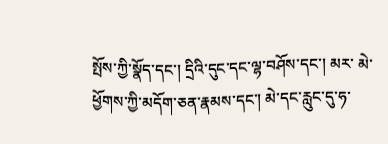སྤོས་ཀྱི་སྣོད་དང་། དྲིའི་དུང་དང་ལྷ་བཤོས་དང་། མར་ མེ་ཕྱོགས་ཀྱི་མདོག་ཅན་རྣམས་དང་། མེ་དང་རླུང་དུ་ཧ་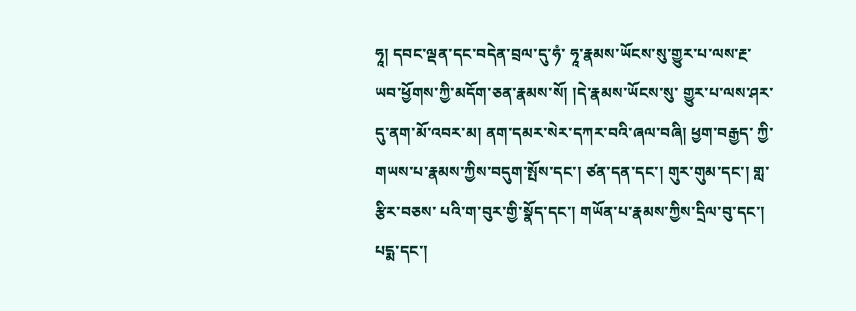ཧཱ། དབང་ལྡན་དང་བདེན་བྲལ་དུ་ཧཾ་ ཧཱ་རྣམས་ཡོངས་སུ་གྱུར་པ་ལས་རྔ་ཡབ་ཕྱོགས་ཀྱི་མདོག་ཅན་རྣམས་སོ། །དེ་རྣམས་ཡོངས་སུ་ གྱུར་པ་ལས་ཤར་དུ་ནག་མོ་འབར་མ། ནག་དམར་སེར་དཀར་བའི་ཞལ་བཞི། ཕྱག་བརྒྱད་ ཀྱི་གཡས་པ་རྣམས་ཀྱིས་བདུག་སྤོས་དང་། ཙན་དན་དང་། གུར་གུམ་དང་། གླ་རྩིར་བཅས་ པའི་ག་བུར་གྱི་སྣོད་དང་། གཡོན་པ་རྣམས་ཀྱིས་དྲིལ་བུ་དང་། པདྨ་དང་།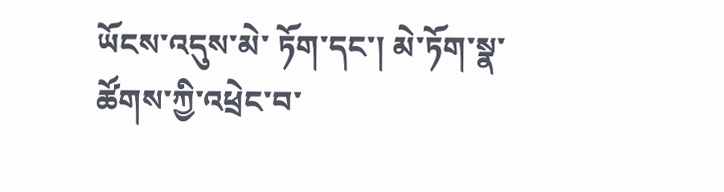ཡོངས་འདུས་མེ་ ཏོག་དང་། མེ་ཏོག་སྣ་ཚོགས་ཀྱི་འཕྲེང་བ་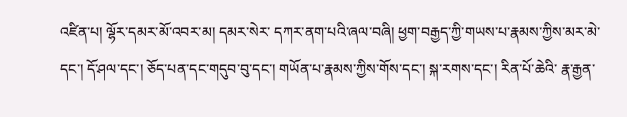འཛིན་པ། ལྷོར་དམར་མོ་འབར་མ། དམར་སེར་ དཀར་ནག་པའི་ཞལ་བཞི། ཕྱག་བརྒྱད་ཀྱི་གཡས་པ་རྣམས་ཀྱིས་མར་མེ་དང་། དོ་ཤལ་དང་། ཅོད་པན་དང་གདུབ་བུ་དང་། གཡོན་པ་རྣམས་ཀྱིས་གོས་དང་། སྐ་རགས་དང་། རིན་པོ་ཆེའི་ རྣ་རྒྱན་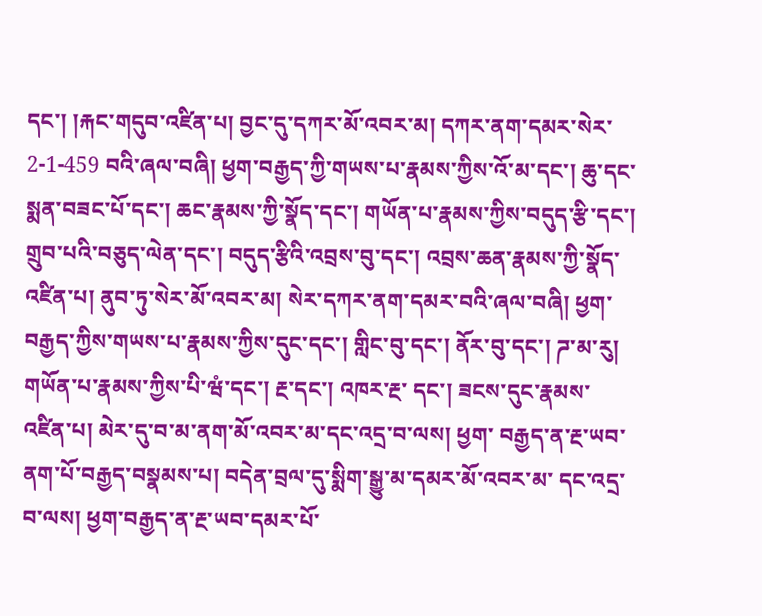དང་། །རྐང་གདུབ་འཛིན་པ། བྱང་དུ་དཀར་མོ་འབར་མ། དཀར་ནག་དམར་སེར་ 2-1-459 བའི་ཞལ་བཞི། ཕྱག་བརྒྱད་ཀྱི་གཡས་པ་རྣམས་ཀྱིས་འོ་མ་དང་། ཆུ་དང་སྨན་བཟང་པོ་དང་། ཆང་རྣམས་ཀྱི་སྣོད་དང་། གཡོན་པ་རྣམས་ཀྱིས་བདུད་རྩི་དང་། གྲུབ་པའི་བཅུད་ལེན་དང་། བདུད་རྩིའི་འབྲས་བུ་དང་། འབྲས་ཆན་རྣམས་ཀྱི་སྣོད་འཛིན་པ། ནུབ་ཏུ་སེར་མོ་འབར་མ། སེར་དཀར་ནག་དམར་བའི་ཞལ་བཞི། ཕྱག་བརྒྱད་ཀྱིས་གཡས་པ་རྣམས་ཀྱིས་དུང་དང་། གླིང་བུ་དང་། ནོར་བུ་དང་། ཌ་མ་རུ། གཡོན་པ་རྣམས་ཀྱིས་པི་ཝཾ་དང་། རྔ་དང་། འཁར་རྔ་ དང་། ཟངས་དུང་རྣམས་འཛིན་པ། མེར་དུ་བ་མ་ནག་མོ་འབར་མ་དང་འདྲ་བ་ལས། ཕྱག་ བརྒྱད་ན་རྔ་ཡབ་ནག་པོ་བརྒྱད་བསྣམས་པ། བདེན་བྲལ་དུ་སྨིག་སྒྱུ་མ་དམར་མོ་འབར་མ་ དང་འདྲ་བ་ལས། ཕྱག་བརྒྱད་ན་རྔ་ཡབ་དམར་པོ་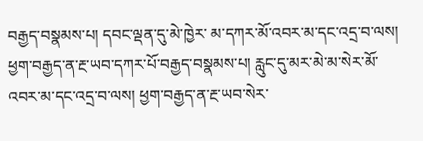བརྒྱད་བསྣམས་པ། དབང་ལྡན་དུ་མེ་ཁྱེར་ མ་དཀར་མོ་འབར་མ་དང་འདྲ་བ་ལས། ཕྱག་བརྒྱད་ན་རྔ་ཡབ་དཀར་པོ་བརྒྱད་བསྣམས་པ། རླུང་དུ་མར་མེ་མ་སེར་མོ་འབར་མ་དང་འདྲ་བ་ལས། ཕྱག་བརྒྱད་ན་རྔ་ཡབ་སེར་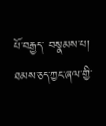པོ་བརྒྱད་ བསྣམས་པ། ཐམས་ཅད་ཀྱང་ཞལ་གྱི་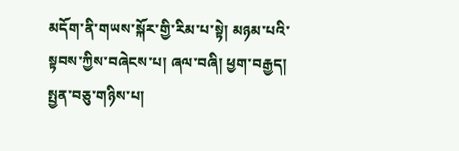མདོག་ནི་གཡས་སྐོར་གྱི་རིམ་པ་སྟེ། མཉམ་པའི་ སྟབས་ཀྱིས་བཞེངས་པ། ཞལ་བཞི། ཕྱག་བརྒྱད། སྤྱན་བཅུ་གཉིས་པ།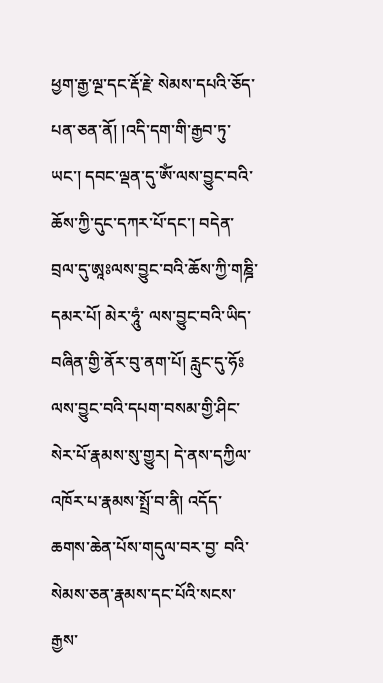ཕྱག་རྒྱ་ལྔ་དང་རྡོ་རྗེ་ སེམས་དཔའི་ཅོད་པན་ཅན་ནོ། །འདི་དག་གི་རྒྱབ་ཏུ་ཡང་། དབང་ལྡན་དུ་ༀ་ལས་བྱུང་བའི་ ཆོས་ཀྱི་དུང་དཀར་པོ་དང་། བདེན་བྲལ་དུ་ཨཱཿལས་བྱུང་བའི་ཆོས་ཀྱི་གཎྜི་དམར་པོ། མེར་ཧཱུཾ་ ལས་བྱུང་བའི་ཡིད་བཞིན་གྱི་ནོར་བུ་ནག་པོ། རླུང་དུ་ཧོཿལས་བྱུང་བའི་དཔག་བསམ་གྱི་ཤིང་ སེར་པོ་རྣམས་སུ་གྱུར། དེ་ནས་དཀྱིལ་འཁོར་པ་རྣམས་སྤྲོ་བ་ནི། འདོད་ཆགས་ཆེན་པོས་གདུལ་བར་བྱ་ བའི་སེམས་ཅན་རྣམས་དང་པོའི་སངས་རྒྱས་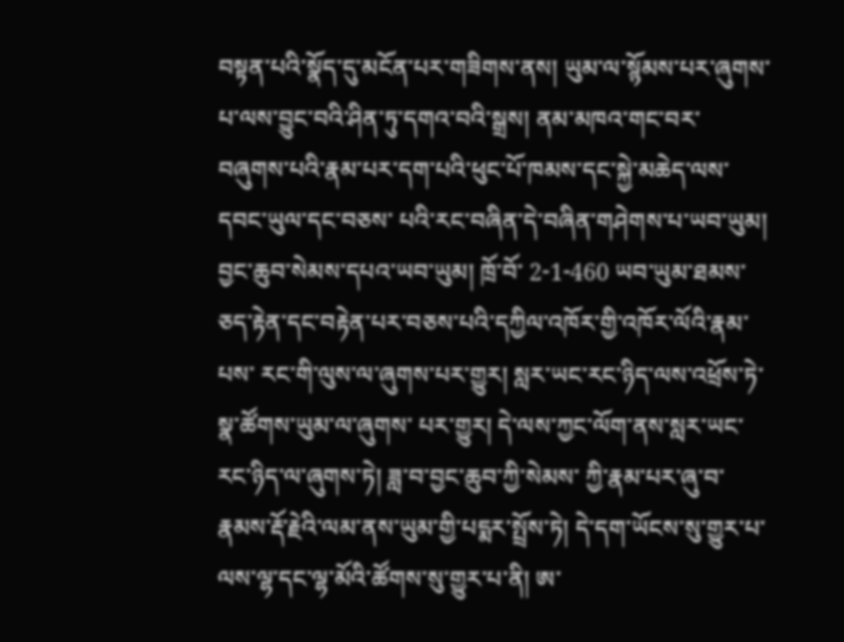བསྟན་པའི་སྣོད་དུ་མངོན་པར་གཟིགས་ནས། ཡུམ་ལ་སྙོམས་པར་ཞུགས་པ་ལས་བྱུང་བའི་ཤིན་ཏུ་དགའ་བའི་སྒྲས། ནམ་མཁའ་གང་བར་ བཞུགས་པའི་རྣམ་པར་དག་པའི་ཕུང་པོ་ཁམས་དང་སྐྱེ་མཆེད་ལས་དབང་ཡུལ་དང་བཅས་ པའི་རང་བཞིན་དེ་བཞིན་གཤེགས་པ་ཡབ་ཡུམ། བྱང་ཆུབ་སེམས་དཔའ་ཡབ་ཡུམ། ཁྲོ་བོ་ 2-1-460 ཡབ་ཡུམ་ཐམས་ཅད་རྟེན་དང་བརྟེན་པར་བཅས་པའི་དཀྱིལ་འཁོར་གྱི་འཁོར་ལོའི་རྣམ་པས་ རང་གི་ལུས་ལ་ཞུགས་པར་གྱུར། སླར་ཡང་རང་ཉིད་ལས་འཕྲོས་ཏེ་སྣ་ཚོགས་ཡུམ་ལ་ཞུགས་ པར་གྱུར། དེ་ལས་ཀྱང་ལོག་ནས་སླར་ཡང་རང་ཉིད་ལ་ཞུགས་ཏེ། ཟླ་བ་བྱང་ཆུབ་ཀྱི་སེམས་ ཀྱི་རྣམ་པར་ཞུ་བ་རྣམས་རྡོ་རྗེའི་ལམ་ནས་ཡུམ་གྱི་པདྨར་སྤྲོས་ཏེ། དེ་དག་ཡོངས་སུ་གྱུར་པ་ ལས་ལྷ་དང་ལྷ་མོའི་ཚོགས་སུ་གྱུར་པ་ནི། ཨ་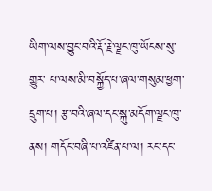ཡིག་ལས་བྱུང་བའི་རྡོ་རྗེ་ལྗང་ཁུ་ཡོངས་སུ་གྱུར་ པ་ལས་མི་བསྐྱོད་པ་ཞལ་གསུམ་ཕྱག་དྲུག་པ། རྩ་བའི་ཞལ་དང་སྐུ་མདོག་ལྗང་ཁུ་ནས། གདོང་བཞི་པ་འཛིན་པ་ལ། རང་དང་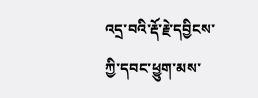འདྲ་བའི་རྡོ་རྗེ་དབྱིངས་ཀྱི་དབང་ཕྱུག་མས་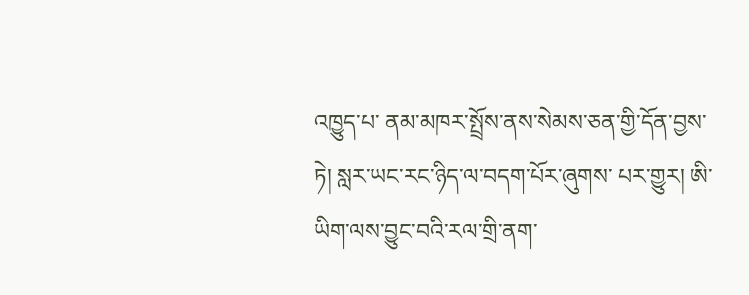འཁྱུད་པ་ ནམ་མཁར་སྤྲོས་ནས་སེམས་ཅན་གྱི་དོན་བྱས་ཏེ། སླར་ཡང་རང་ཉིད་ལ་བདག་པོར་ཞུགས་ པར་གྱུར། ཨི་ཡིག་ལས་བྱུང་བའི་རལ་གྲི་ནག་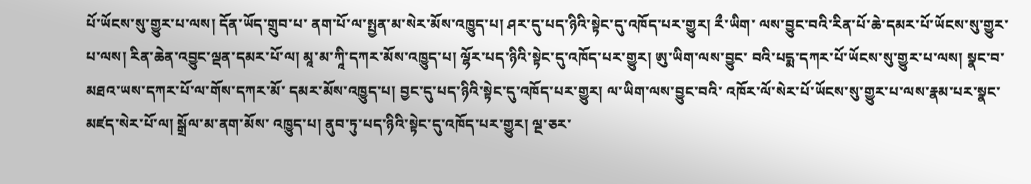པོ་ཡོངས་སུ་གྱུར་པ་ལས། དོན་ཡོད་གྲུབ་པ་ ནག་པོ་ལ་སྤྱན་མ་སེར་མོས་འཁྱུད་པ། ཤར་དུ་པད་ཉིའི་སྟེང་དུ་འཁོད་པར་གྱུར། རྀ་ཡིག་ ལས་བྱུང་བའི་རིན་པོ་ཆེ་དམར་པོ་ཡོངས་སུ་གྱུར་པ་ལས། རིན་ཆེན་འབྱུང་ལྡན་དམར་པོ་ལ། མཱ་མ་ཀཱི་དཀར་མོས་འཁྱུད་པ། ལྷོར་པད་ཉིའི་སྟེང་དུ་འཁོད་པར་གྱུར། ཨུ་ཡིག་ལས་བྱུང་ བའི་པདྨ་དཀར་པོ་ཡོངས་སུ་གྱུར་པ་ལས། སྣང་བ་མཐའ་ཡས་དཀར་པོ་ལ་གོས་དཀར་མོ་ དམར་མོས་འཁྱུད་པ། བྱང་དུ་པད་ཉིའི་སྟེང་དུ་འཁོད་པར་གྱུར། ལ་ཡིག་ལས་བྱུང་བའི་ འཁོར་ལོ་སེར་པོ་ཡོངས་སུ་གྱུར་པ་ལས་རྣམ་པར་སྣང་མཛད་སེར་པོ་ལ། སྒྲོལ་མ་ནག་མོས་ འཁྱུད་པ། ནུབ་ཏུ་པད་ཉིའི་སྟེང་དུ་འཁོད་པར་གྱུར། ལྔ་ཅར་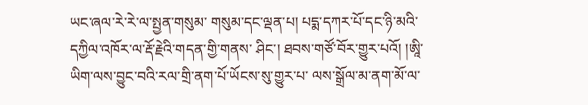ཡང་ཞལ་རེ་རེ་ལ་སྤྱན་གསུམ་ གསུམ་དང་ལྡན་པ། པདྨ་དཀར་པོ་དང་ཉི་མའི་དཀྱིལ་འཁོར་ལ་རྡོ་རྗེའི་གདན་གྱི་གནས་ ཤིང་། ཐབས་གཙོ་བོར་གྱུར་པའོ། །ཨཱི་ཡིག་ལས་བྱུང་བའི་རལ་གྲི་ནག་པོ་ཡོངས་སུ་གྱུར་པ་ ལས་སྒྲོལ་མ་ནག་མོ་ལ་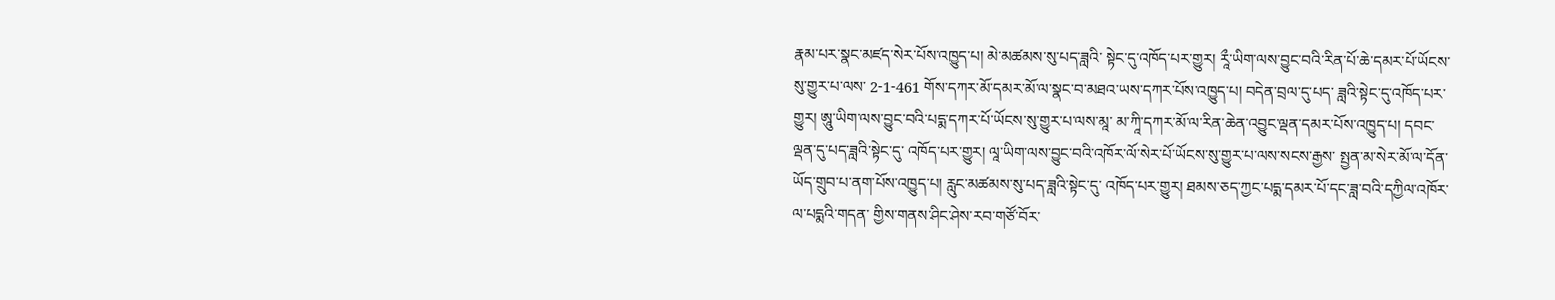རྣམ་པར་སྣང་མཛད་སེར་པོས་འཁྱུད་པ། མེ་མཚམས་སུ་པད་ཟླའི་ སྟེང་དུ་འཁོད་པར་གྱུར། རཱྀ་ཡིག་ལས་བྱུང་བའི་རིན་པོ་ཆེ་དམར་པོ་ཡོངས་སུ་གྱུར་པ་ལས་ 2-1-461 གོས་དཀར་མོ་དམར་མོ་ལ་སྣང་བ་མཐའ་ཡས་དཀར་པོས་འཁྱུད་པ། བདེན་བྲལ་དུ་པད་ ཟླའི་སྟེང་དུ་འཁོད་པར་གྱུར། ཨཱུ་ཡིག་ལས་བྱུང་བའི་པདྨ་དཀར་པོ་ཡོངས་སུ་གྱུར་པ་ལས་མཱ་ མ་ཀཱི་དཀར་མོ་ལ་རིན་ཆེན་འབྱུང་ལྡན་དམར་པོས་འཁྱུད་པ། དབང་ལྡན་དུ་པད་ཟླའི་སྟེང་དུ་ འཁོད་པར་གྱུར། ལཱ་ཡིག་ལས་བྱུང་བའི་འཁོར་ལོ་སེར་པོ་ཡོངས་སུ་གྱུར་པ་ལས་སངས་རྒྱས་ སྤྱན་མ་སེར་མོ་ལ་དོན་ཡོད་གྲུབ་པ་ནག་པོས་འཁྱུད་པ། རླུང་མཚམས་སུ་པད་ཟླའི་སྟེང་དུ་ འཁོད་པར་གྱུར། ཐམས་ཅད་ཀྱང་པདྨ་དམར་པོ་དང་ཟླ་བའི་དཀྱིལ་འཁོར་ལ་པདྨའི་གདན་ གྱིས་གནས་ཤིང་ཤེས་རབ་གཙོ་བོར་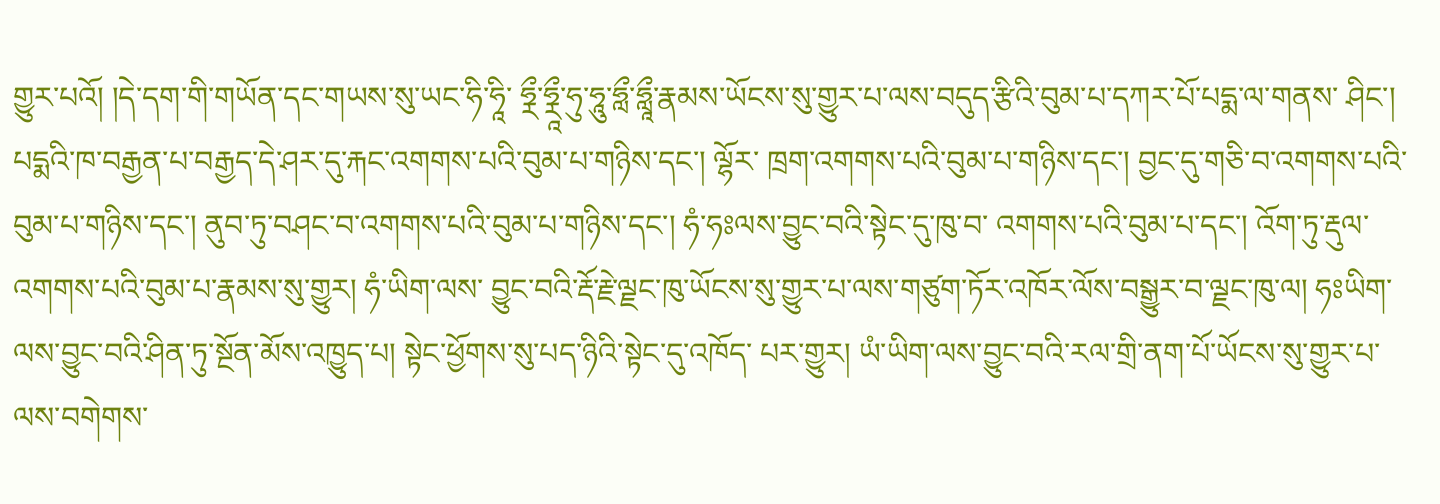གྱུར་པའོ། །དེ་དག་གི་གཡོན་དང་གཡས་སུ་ཡང་ཧི་ཧཱི་ ཧྼྀ་ཧྼཱྀ་ཧུ་ཧཱུ་ཧླྀ་ཧླཱྀ་རྣམས་ཡོངས་སུ་གྱུར་པ་ལས་བདུད་རྩིའི་བུམ་པ་དཀར་པོ་པདྨ་ལ་གནས་ ཤིང་། པདྨའི་ཁ་བརྒྱན་པ་བརྒྱད་དེ་ཤར་དུ་རྐང་འགགས་པའི་བུམ་པ་གཉིས་དང་། ལྷོར་ ཁྲག་འགགས་པའི་བུམ་པ་གཉིས་དང་། བྱང་དུ་གཅི་བ་འགགས་པའི་བུམ་པ་གཉིས་དང་། ནུབ་ཏུ་བཤང་བ་འགགས་པའི་བུམ་པ་གཉིས་དང་། ཧཾ་ཧཿལས་བྱུང་བའི་སྟེང་དུ་ཁུ་བ་ འགགས་པའི་བུམ་པ་དང་། འོག་ཏུ་རྡུལ་འགགས་པའི་བུམ་པ་རྣམས་སུ་གྱུར། ཧཾ་ཡིག་ལས་ བྱུང་བའི་རྡོ་རྗེ་ལྗང་ཁུ་ཡོངས་སུ་གྱུར་པ་ལས་གཙུག་ཏོར་འཁོར་ལོས་བསྒྱུར་བ་ལྗང་ཁུ་ལ། ཧཿཡིག་ལས་བྱུང་བའི་ཤིན་ཏུ་སྔོན་མོས་འཁྱུད་པ། སྟེང་ཕྱོགས་སུ་པད་ཉིའི་སྟེང་དུ་འཁོད་ པར་གྱུར། ཡཾ་ཡིག་ལས་བྱུང་བའི་རལ་གྲི་ནག་པོ་ཡོངས་སུ་གྱུར་པ་ལས་བགེགས་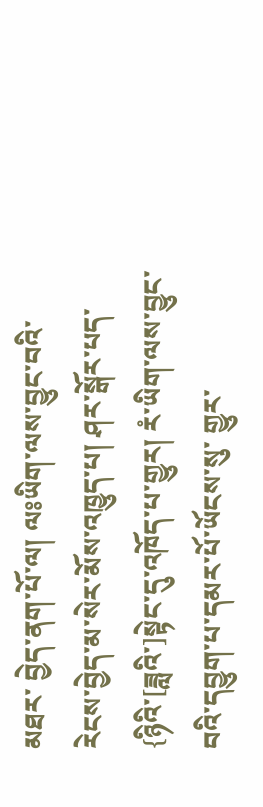མཐར་ བྱེད་ནག་པོ་ལ། ལཿཡིག་ལས་བྱུང་བའི་རེངས་བྱེད་མ་སེར་མོས་འཁྱུད་པ། ཤར་སྒོར་པད་ {ཉིའི་[ཟླའི་]སྟེང་དུ་འཁོད་པ་གྱུར། རཾ་ཡིག་ལས་བྱུང་བའི་དབྱུག་པ་དམར་པོ་ཡོངས་སུ་ གྱུར་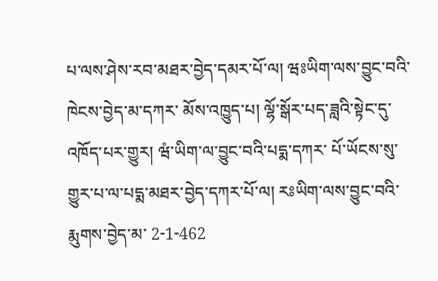པ་ལས་ཤེས་རབ་མཐར་བྱེད་དམར་པོ་ལ། ཝཿཡིག་ལས་བྱུང་བའི་ཁེངས་བྱེད་མ་དཀར་ མོས་འཁྱུད་པ། ལྷོ་སྒོར་པད་ཟླའི་སྟེང་དུ་འཁོད་པར་གྱུར། ཝཾ་ཡིག་ལ་བྱུང་བའི་པདྨ་དཀར་ པོ་ཡོངས་སུ་གྱུར་པ་ལ་པདྨ་མཐར་བྱེད་དཀར་པོ་ལ། རཿཡིག་ལས་བྱུང་བའི་རྨུགས་བྱེད་མ་ 2-1-462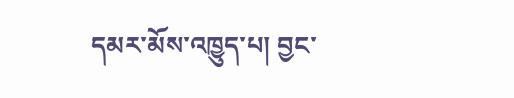དམར་མོས་འཁྱུད་པ། བྱང་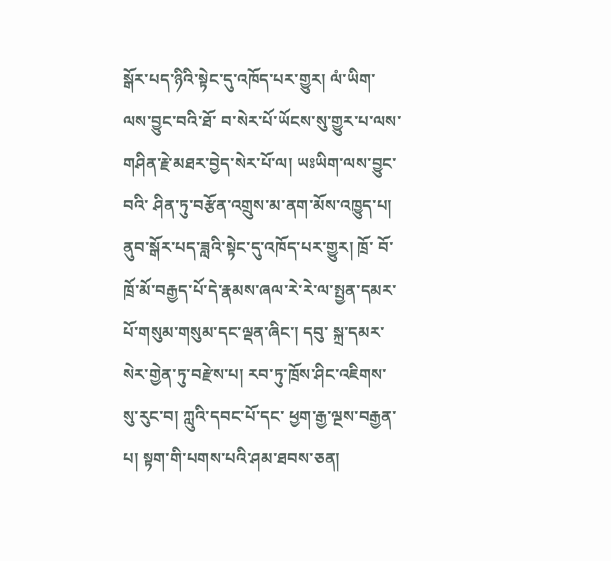སྒོར་པད་ཉིའི་སྟེང་དུ་འཁོད་པར་གྱུར། ལཾ་ཡིག་ལས་བྱུང་བའི་ཐོ་ བ་སེར་པོ་ཡོངས་སུ་གྱུར་པ་ལས་གཤིན་རྗེ་མཐར་བྱེད་སེར་པོ་ལ། ཡཿཡིག་ལས་བྱུང་བའི་ ཤིན་ཏུ་བརྩོན་འགྲུས་མ་ནག་མོས་འཁྱུད་པ། ནུབ་སྒོར་པད་ཟླའི་སྟེང་དུ་འཁོད་པར་གྱུར། ཁྲོ་ བོ་ཁྲོ་མོ་བརྒྱད་པོ་དེ་རྣམས་ཞལ་རེ་རེ་ལ་སྤྱན་དམར་པོ་གསུམ་གསུམ་དང་ལྡན་ཞིང་། དབུ་ སྐྲ་དམར་སེར་གྱེན་ཏུ་བརྫེས་པ། རབ་ཏུ་ཁྲོས་ཤིང་འཇིགས་སུ་རུང་བ། ཀླུའི་དབང་པོ་དང་ ཕྱག་རྒྱ་ལྔས་བརྒྱན་པ། སྟག་གི་པགས་པའི་ཤམ་ཐབས་ཅན།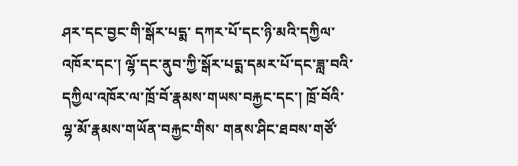ཤར་དང་བྱང་གི་སྒོར་པདྨ་ དཀར་པོ་དང་ཉི་མའི་དཀྱིལ་འཁོར་དང་། ལྷོ་དང་ནུབ་ཀྱི་སྒོར་པདྨ་དམར་པོ་དང་ཟླ་བའི་ དཀྱིལ་འཁོར་ལ་ཁྲོ་བོ་རྣམས་གཡས་བརྐྱང་དང་། ཁྲོ་བོའི་ལྷ་མོ་རྣམས་གཡོན་བརྐྱང་གིས་ གནས་ཤིང་ཐབས་གཙོ་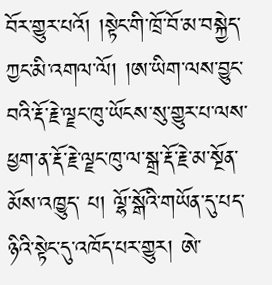བོར་གྱུར་པའོ། །སྟེང་གི་ཁྲོ་བོ་མ་བསྐྱེད་ཀྱང་མི་འགལ་ལོ། །ཨ་ཡིག་ལས་བྱུང་ བའི་རྡོ་རྗེ་ལྗང་ཁུ་ཡོངས་སུ་གྱུར་པ་ལས་ཕྱག་ན་རྡོ་རྗེ་ལྗང་ཁུ་ལ་སྒྲ་རྡོ་རྗེ་མ་སྔོན་མོས་འཁྱུད་ པ། ལྷོ་སྒོའི་གཡོན་དུ་པད་ཉིའི་སྟེང་དུ་འཁོད་པར་གྱུར། ཨེ་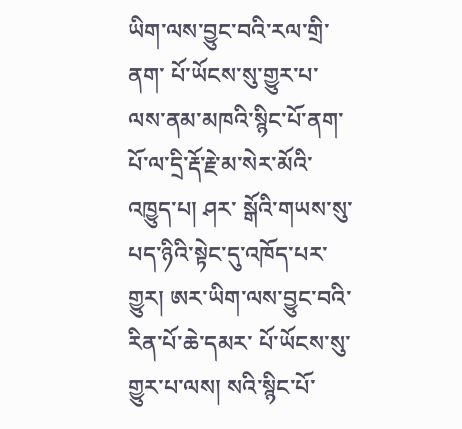ཡིག་ལས་བྱུང་བའི་རལ་གྲི་ནག་ པོ་ཡོངས་སུ་གྱུར་པ་ལས་ནམ་མཁའི་སྙིང་པོ་ནག་པོ་ལ་དྲི་རྡོ་རྗེ་མ་སེར་མོའི་འཁྱུད་པ། ཤར་ སྒོའི་གཡས་སུ་པད་ཉིའི་སྟེང་དུ་འཁོད་པར་གྱུར། ཨར་ཡིག་ལས་བྱུང་བའི་རིན་པོ་ཆེ་དམར་ པོ་ཡོངས་སུ་གྱུར་པ་ལས། སའི་སྙིང་པོ་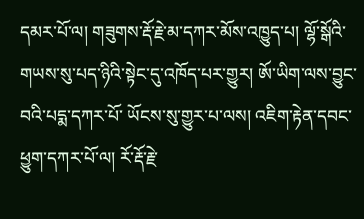དམར་པོ་ལ། གཟུགས་རྡོ་རྗེ་མ་དཀར་མོས་འཁྱུད་པ། ལྷོ་སྒོའི་གཡས་སུ་པད་ཉིའི་སྟེང་དུ་འཁོད་པར་གྱུར། ཨོ་ཡིག་ལས་བྱུང་བའི་པདྨ་དཀར་པོ་ ཡོངས་སུ་གྱུར་པ་ལས། འཇིག་རྟེན་དབང་ཕྱུག་དཀར་པོ་ལ། རོ་རྡོ་རྗེ་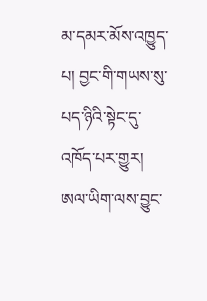མ་དམར་མོས་འཁྱུད་ པ། བྱང་གི་གཡས་སུ་པད་ཉིའི་སྟེང་དུ་འཁོད་པར་གྱུར། ཨལ་ཡིག་ལས་བྱུང་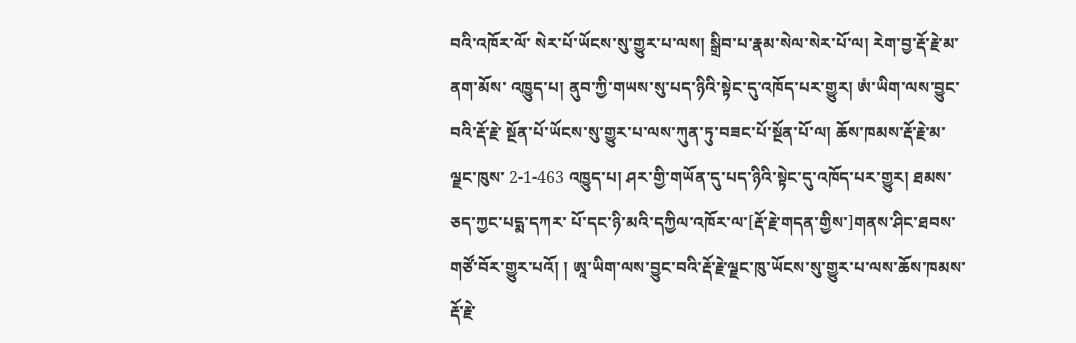བའི་འཁོར་ལོ་ སེར་པོ་ཡོངས་སུ་གྱུར་པ་ལས། སྒྲིབ་པ་རྣམ་སེལ་སེར་པོ་ལ། རེག་བྱ་རྡོ་རྗེ་མ་ནག་མོས་ འཁྱུད་པ། ནུབ་ཀྱི་གཡས་སུ་པད་ཉིའི་སྟེང་དུ་འཁོད་པར་གྱུར། ཨཾ་ཡིག་ལས་བྱུང་བའི་རྡོ་རྗེ་ སྔོན་པོ་ཡོངས་སུ་གྱུར་པ་ལས་ཀུན་ཏུ་བཟང་པོ་སྔོན་པོ་ལ། ཆོས་ཁམས་རྡོ་རྗེ་མ་ལྗང་ཁུས་ 2-1-463 འཁྱུད་པ། ཤར་གྱི་གཡོན་དུ་པད་ཉིའི་སྟེང་དུ་འཁོད་པར་གྱུར། ཐམས་ཅད་ཀྱང་པདྨ་དཀར་ པོ་དང་ཉི་མའི་དཀྱིལ་འཁོར་ལ་[རྡོ་རྗེ་གདན་གྱིས་]གནས་ཤིང་ཐབས་གཙོ་བོར་གྱུར་པའོ། ། ཨཱ་ཡིག་ལས་བྱུང་བའི་རྡོ་རྗེ་ལྗང་ཁུ་ཡོངས་སུ་གྱུར་པ་ལས་ཆོས་ཁམས་རྡོ་རྗེ་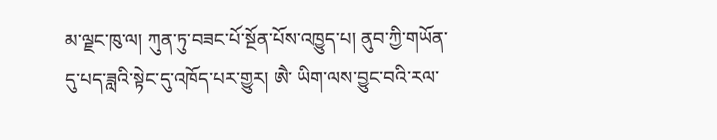མ་ལྗང་ཁུ་ལ། ཀུན་ཏུ་བཟང་པོ་སྔོན་པོས་འཁྱུད་པ། ནུབ་ཀྱི་གཡོན་དུ་པད་ཟླའི་སྟེང་དུ་འཁོད་པར་གྱུར། ཨཻ་ ཡིག་ལས་བྱུང་བའི་རལ་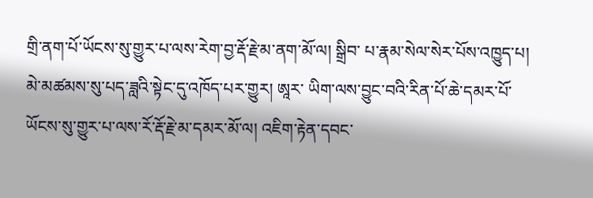གྲི་ནག་པོ་ཡོངས་སུ་གྱུར་པ་ལས་རེག་བྱ་རྡོ་རྗེ་མ་ནག་མོ་ལ། སྒྲིབ་ པ་རྣམ་སེལ་སེར་པོས་འཁྱུད་པ། མེ་མཚམས་སུ་པད་ཟླའི་སྟེང་དུ་འཁོད་པར་གྱུར། ཨཱར་ ཡིག་ལས་བྱུང་བའི་རིན་པོ་ཆེ་དམར་པོ་ཡོངས་སུ་གྱུར་པ་ལས་རོ་རྡོ་རྗེ་མ་དམར་མོ་ལ། འཇིག་རྟེན་དབང་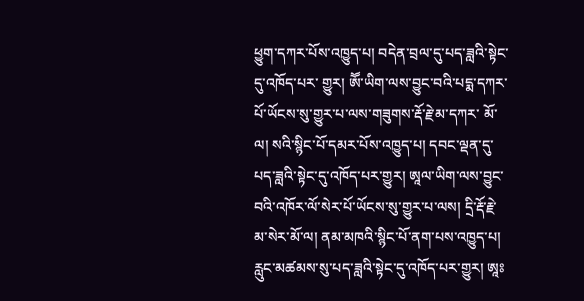ཕྱུག་དཀར་པོས་འཁྱུད་པ། བདེན་བྲལ་དུ་པད་ཟླའི་སྟེང་དུ་འཁོད་པར་ གྱུར། ཨཽ་ཡིག་ལས་བྱུང་བའི་པདྨ་དཀར་པོ་ཡོངས་སུ་གྱུར་པ་ལས་གཟུགས་རྡོ་རྗེ་མ་དཀར་ མོ་ལ། སའི་སྙིང་པོ་དམར་པོས་འཁྱུད་པ། དབང་ལྡན་དུ་པད་ཟླའི་སྟེང་དུ་འཁོད་པར་གྱུར། ཨཱལ་ཡིག་ལས་བྱུང་བའི་འཁོར་ལོ་སེར་པོ་ཡོངས་སུ་གྱུར་པ་ལས། དྲི་རྡོ་རྗེ་མ་སེར་མོ་ལ། ནམ་མཁའི་སྙིང་པོ་ནག་པས་འཁྱུད་པ། རླུང་མཚམས་སུ་པད་ཟླའི་སྟེང་དུ་འཁོད་པར་གྱུར། ཨཱཿ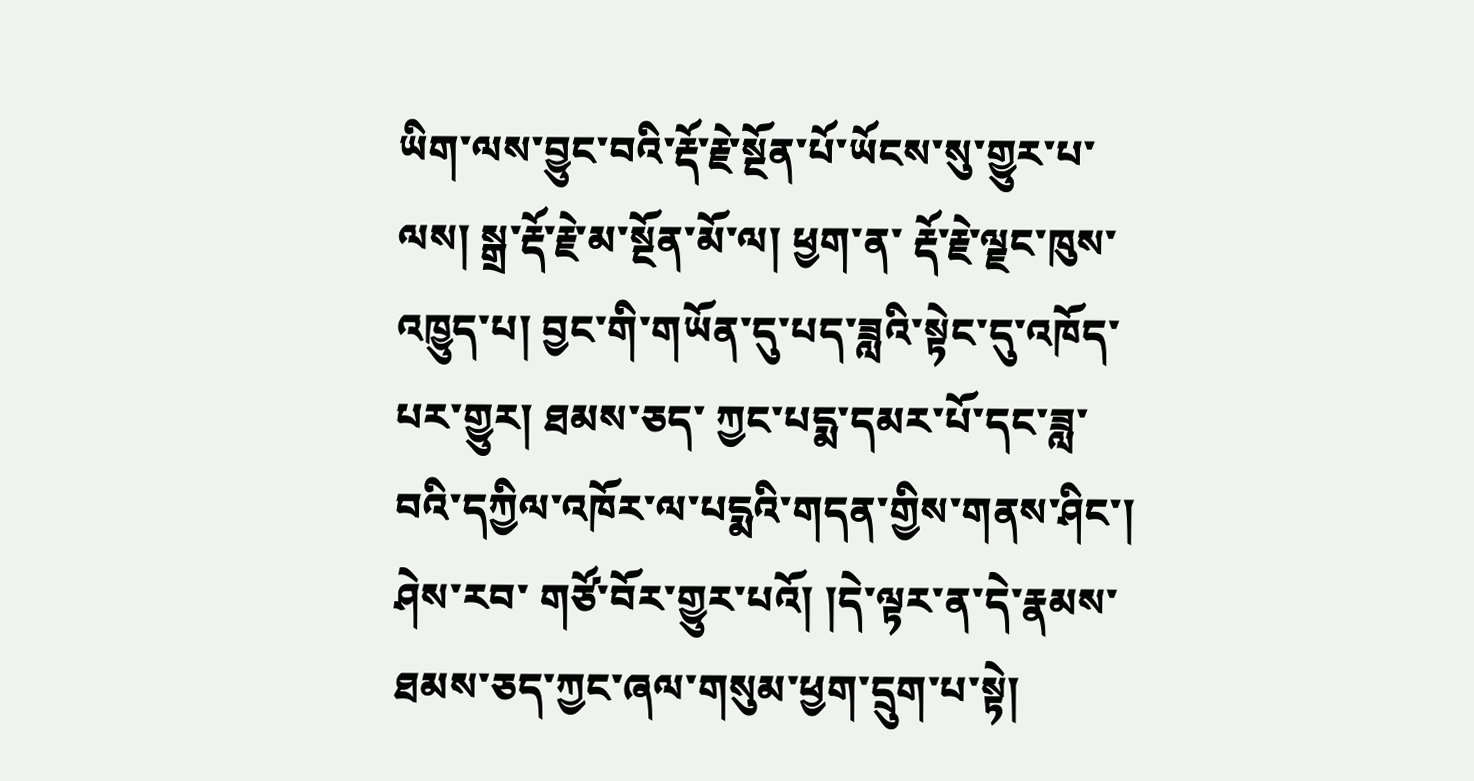ཡིག་ལས་བྱུང་བའི་རྡོ་རྗེ་སྔོན་པོ་ཡོངས་སུ་གྱུར་པ་ལས། སྒྲ་རྡོ་རྗེ་མ་སྔོན་མོ་ལ། ཕྱག་ན་ རྡོ་རྗེ་ལྗང་ཁུས་འཁྱུད་པ། བྱང་གི་གཡོན་དུ་པད་ཟླའི་སྟེང་དུ་འཁོད་པར་གྱུར། ཐམས་ཅད་ ཀྱང་པདྨ་དམར་པོ་དང་ཟླ་བའི་དཀྱིལ་འཁོར་ལ་པདྨའི་གདན་གྱིས་གནས་ཤིང་། ཤེས་རབ་ གཙོ་བོར་གྱུར་པའོ། །དེ་ལྟར་ན་དེ་རྣམས་ཐམས་ཅད་ཀྱང་ཞལ་གསུམ་ཕྱག་དྲུག་པ་སྟེ།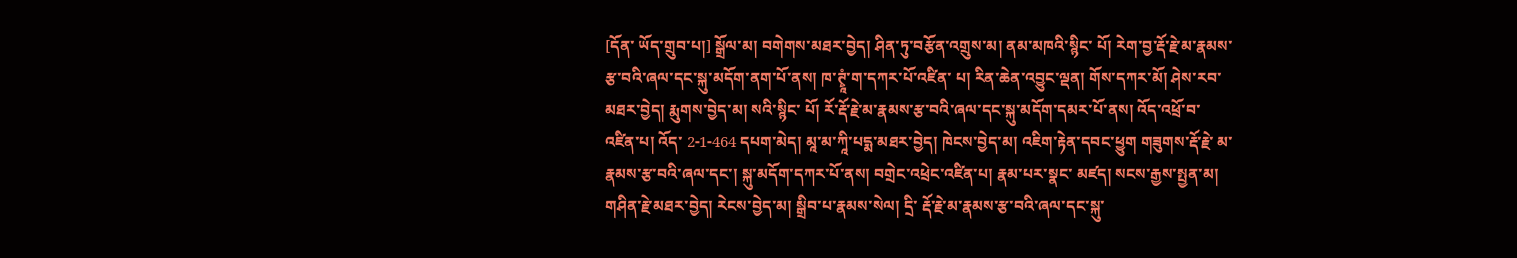[དོན་ ཡོད་གྲུབ་པ།] སྒྲོལ་མ། བགེགས་མཐར་བྱེད། ཤིན་ཏུ་བརྩོན་འགྲུས་མ། ནམ་མཁའི་སྙིང་ པོ། རེག་བྱ་རྡོ་རྗེ་མ་རྣམས་རྩ་བའི་ཞལ་དང་སྐུ་མདོག་ནག་པོ་ནས། ཁ་ཊྭཱཾ་ག་དཀར་པོ་འཛིན་ པ། རིན་ཆེན་འབྱུང་ལྡན། གོས་དཀར་མོ། ཤེས་རབ་མཐར་བྱེད། རྨུགས་བྱེད་མ། སའི་སྙིང་ པོ། རོ་རྡོ་རྗེ་མ་རྣམས་རྩ་བའི་ཞལ་དང་སྐུ་མདོག་དམར་པོ་ནས། འོད་འཕྲོ་བ་འཛིན་པ། འོད་ 2-1-464 དཔག་མེད། མཱ་མ་ཀཱི་པདྨ་མཐར་བྱེད། ཁེངས་བྱེད་མ། འཇིག་རྟེན་དབང་ཕྱུག གཟུགས་རྡོ་རྗེ་ མ་རྣམས་རྩ་བའི་ཞལ་དང་། སྐུ་མདོག་དཀར་པོ་ནས། བགྲེང་འཕྲེང་འཛིན་པ། རྣམ་པར་སྣང་ མཛད། སངས་རྒྱས་སྤྱན་མ། གཤིན་རྗེ་མཐར་བྱེད། རེངས་བྱེད་མ། སྒྲིབ་པ་རྣམས་སེལ། དྲི་ རྡོ་རྗེ་མ་རྣམས་རྩ་བའི་ཞལ་དང་སྐུ་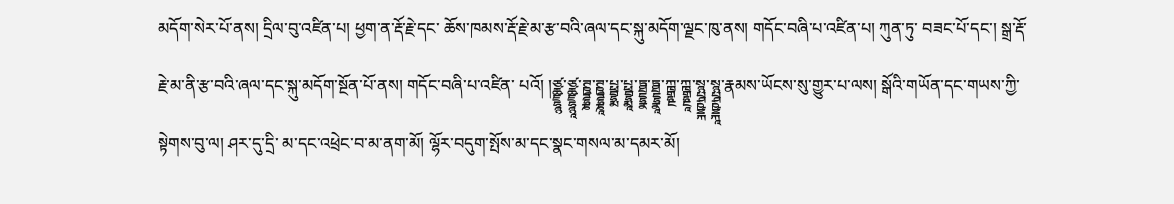མདོག་སེར་པོ་ནས། དྲིལ་བུ་འཛིན་པ། ཕྱག་ན་རྡོ་རྗེ་དང་ ཆོས་ཁམས་རྡོ་རྗེ་མ་རྩ་བའི་ཞལ་དང་སྐུ་མདོག་ལྗང་ཁུ་ནས། གདོང་བཞི་པ་འཛིན་པ། ཀུན་ཏུ་ བཟང་པོ་དང་། སྒྲ་རྡོ་རྗེ་མ་ནི་རྩ་བའི་ཞལ་དང་སྐུ་མདོག་སྔོན་པོ་ནས། གདོང་བཞི་པ་འཛིན་ པའོ། །ཙྪྫྷྙ་ཙྪྫྷྙཱ་ཊྛྜྷྞ་ཊྛྜྷྞཱ་པྥྦྷྨ་པྥྦྷྨཱ་ཏྠྡྷྣ་ཏྠྡྷྣཱ་ཀྑྒྷྔ་ཀྑྒྷྔཱ་སྙྤྴྵྍྐ་སྙྤྴྵྍྐཱ་རྣམས་ཡོངས་སུ་གྱུར་པ་ལས། སྒོའི་གཡོན་དང་གཡས་ཀྱི་སྟེགས་བུ་ལ། ཤར་དུ་དྲི་ མ་དང་འཕྲེང་བ་མ་ནག་མོ། ལྷོར་བདུག་སྤོས་མ་དང་སྣང་གསལ་མ་དམར་མོ།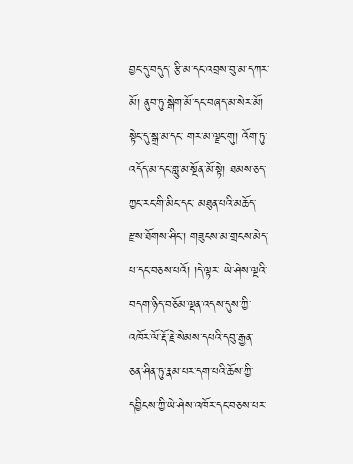བྱང་དུ་བདུད་ རྩི་མ་དང་འབྲས་བུ་མ་དཀར་མོ། ནུབ་ཏུ་སྒེག་མོ་དང་བཞད་མ་སེར་མོ། སྟེང་དུ་སྒྲ་མ་དང་ གར་མ་ལྗང་གུ། འོག་ཏུ་འདོད་མ་དང་གླུ་མ་སྔོན་མོ་སྟེ། ཐམས་ཅད་ཀྱང་རང་གི་མིང་དང་ མཐུན་པའི་མཆོད་རྫས་ཐོགས་ཤིང་། གཟུངས་མ་གྲངས་མེད་པ་དང་བཅས་པའོ། །དེ་ལྟར་ ཡེ་ཤེས་ལྔའི་བདག་ཉིད་བཅོམ་ལྡན་འདས་དུས་ཀྱི་འཁོར་ལོ་རྡོ་རྗེ་སེམས་དཔའི་དབུ་རྒྱན་ ཅན་ཤིན་ཏུ་རྣམ་པར་དག་པའི་ཆོས་ཀྱི་དབྱིངས་ཀྱི་ཡེ་ཤེས་འཁོར་དང་བཅས་པར་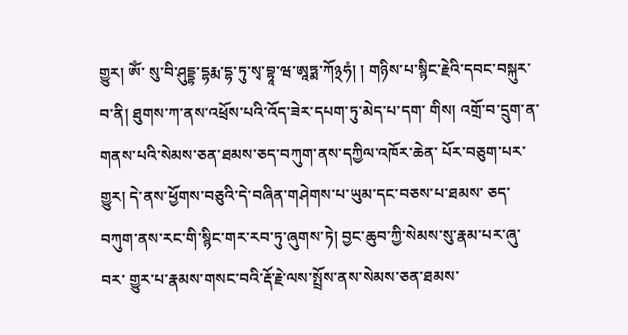གྱུར། ༀ་ སུ་བི་ཤུདྡྷ་དྷརྨ་དྷ་ཏུ་སྭ་བྷཱ་ཝ་ཨཱཏྨ་ཀོ྅ཧཾ། ། གཉིས་པ་སྙིང་རྗེའི་དབང་བསྐུར་བ་ནི། ཐུགས་ཀ་ནས་འཕྲོས་པའི་འོད་ཟེར་དཔག་ཏུ་མེད་པ་དག་ གིས། འགྲོ་བ་དྲུག་ན་གནས་པའི་སེམས་ཅན་ཐམས་ཅད་བཀུག་ནས་དཀྱིལ་འཁོར་ཆེན་ པོར་བཅུག་པར་གྱུར། དེ་ནས་ཕྱོགས་བཅུའི་དེ་བཞིན་གཤེགས་པ་ཡུམ་དང་བཅས་པ་ཐམས་ ཅད་བཀུག་ནས་རང་གི་སྙིང་གར་རབ་ཏུ་ཞུགས་ཏེ། བྱང་ཆུབ་ཀྱི་སེམས་སུ་རྣམ་པར་ཞུ་བར་ གྱུར་པ་རྣམས་གསང་བའི་རྡོ་རྗེ་ལས་སྤྲོས་ནས་སེམས་ཅན་ཐམས་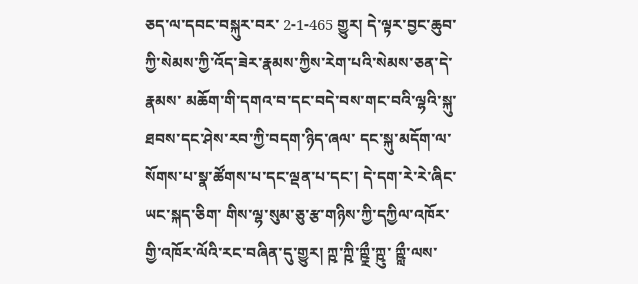ཅད་ལ་དབང་བསྐུར་བར་ 2-1-465 གྱུར། དེ་ལྟར་བྱང་ཆུབ་ཀྱི་སེམས་ཀྱི་འོད་ཟེར་རྣམས་ཀྱིས་རེག་པའི་སེམས་ཅན་དེ་རྣམས་ མཆོག་གི་དགའ་བ་དང་བདེ་བས་གང་བའི་ལྷའི་སྐུ་ཐབས་དང་ཤེས་རབ་ཀྱི་བདག་ཉིད་ཞལ་ དང་སྐུ་མདོག་ལ་སོགས་པ་སྣ་ཚོགས་པ་དང་ལྡན་པ་དང་། དེ་དག་རེ་རེ་ཞིང་ཡང་སྐད་ཅིག་ གིས་ལྷ་སུམ་ཅུ་རྩ་གཉིས་ཀྱི་དཀྱིལ་འཁོར་གྱི་འཁོར་ལོའི་རང་བཞིན་དུ་གྱུར། ཀྵ་ཀྵི་ཀྵྼྀ་ཀྵུ་ ཀྵླྀ་ལས་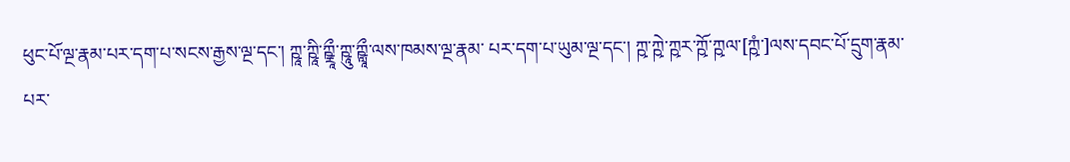ཕུང་པོ་ལྔ་རྣམ་པར་དག་པ་སངས་རྒྱས་ལྔ་དང་། ཀྵཱ་ཀྵཱི་ཀྵྼཱྀ་ཀྵཱུ་ཀྵླཱྀ་ལས་ཁམས་ལྔ་རྣམ་ པར་དག་པ་ཡུམ་ལྔ་དང་། ཀྵ་ཀྵེ་ཀྵར་ཀྵོ་ཀྵལ་[ཀྵཾ་]ལས་དབང་པོ་དྲུག་རྣམ་པར་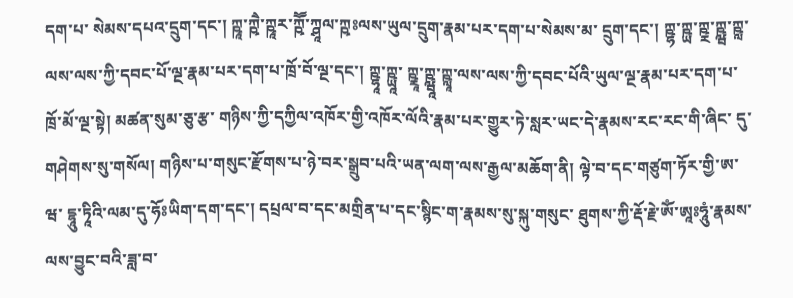དག་པ་ སེམས་དཔའ་དྲུག་དང་། ཀྵཱ་ཀྵཻ་ཀྵཱར་ཀྵཽ་ཀྴཱལ་ཀྵཿལས་ཡུལ་དྲུག་རྣམ་པར་དག་པ་སེམས་མ་ དྲུག་དང་། ཀྵྷ་ཀྵྻ་ཀྵྼ་ཀྵྺ་ཀྵླ་ལས་ལས་ཀྱི་དབང་པོ་ལྔ་རྣམ་པར་དག་པ་ཁྲོ་བོ་ལྔ་དང་། ཀྵྷཱ་ཀྵྻཱ་ ཀྵྼཱ་ཀྵྺཱ་ཀྵླཱ་ལས་ལས་ཀྱི་དབང་པོའི་ཡུལ་ལྔ་རྣམ་པར་དག་པ་ཁྲོ་མོ་ལྔ་སྟེ། མཚན་སུམ་ཅུ་རྩ་ གཉིས་ཀྱི་དཀྱིལ་འཁོར་གྱི་འཁོར་ལོའི་རྣམ་པར་གྱུར་ཏེ་སླར་ཡང་དེ་རྣམས་རང་རང་གི་ཞིང་ དུ་གཤེགས་སུ་གསོལ། གཉིས་པ་གསུང་རྫོགས་པ་ཉེ་བར་སྒྲུབ་པའི་ཡན་ལག་ལས་རྒྱལ་མཆོག་ནི། ལྟེ་བ་དང་གཙུག་ཏོར་གྱི་ཨ་ཝ་ དྷཱུ་ཏཱིའི་ལམ་དུ་ཧོཿཡིག་དག་དང་། དཔྲལ་བ་དང་མགྲིན་པ་དང་སྙིང་ག་རྣམས་སུ་སྐུ་གསུང་ ཐུགས་ཀྱི་རྡོ་རྗེ་ༀ་ཨཱཿཧཱུཾ་རྣམས་ལས་བྱུང་བའི་ཟླ་བ་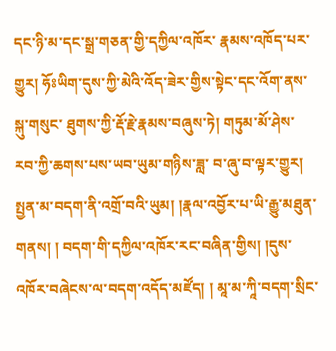དང་ཉི་མ་དང་སྒྲ་གཅན་གྱི་དཀྱིལ་འཁོར་ རྣམས་འཁོད་པར་གྱུར། ཧོཿཡིག་དུས་ཀྱི་མེའི་འོད་ཟེར་གྱིས་སྟེང་དང་འོག་ནས་སྐུ་གསུང་ ཐུགས་ཀྱི་རྡོ་རྗེ་རྣམས་བཞུས་ཏེ། གཏུམ་མོ་ཤེས་རབ་ཀྱི་ཆགས་པས་ཡབ་ཡུམ་གཉིས་ཟླ་ བ་ཞུ་བ་ལྟར་གྱུར། སྤྱན་མ་བདག་ནི་འགྲོ་བའི་ཡུམ། །རྣལ་འབྱོར་པ་ཡི་རྒྱུ་མཐུན་གནས། ། བདག་གི་དཀྱིལ་འཁོར་རང་བཞིན་གྱིས། །དུས་འཁོར་བཞེངས་ལ་བདག་འདོད་མཛོད། ། མཱ་མ་ཀཱི་བདག་སྲིང་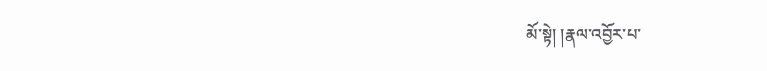མོ་སྟེ། །རྣལ་འབྱོར་པ་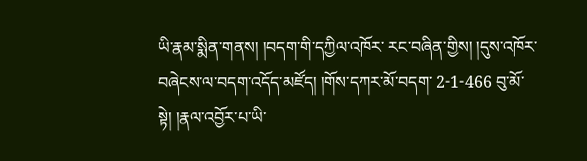ཡི་རྣམ་སྨིན་གནས། །བདག་གི་དཀྱིལ་འཁོར་ རང་བཞིན་གྱིས། །དུས་འཁོར་བཞེངས་ལ་བདག་འདོད་མཛོད། །གོས་དཀར་མོ་བདག་ 2-1-466 བུ་མོ་སྟེ། །རྣལ་འབྱོར་པ་ཡི་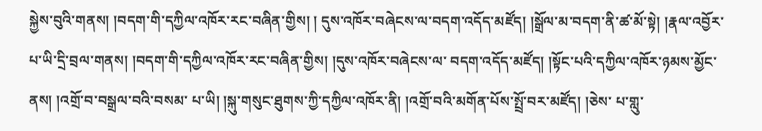སྐྱེས་བུའི་གནས། །བདག་གི་དཀྱིལ་འཁོར་རང་བཞིན་གྱིས། ། དུས་འཁོར་བཞེངས་ལ་བདག་འདོད་མཛོད། །སྒྲོལ་མ་བདག་ནི་ཚ་མོ་སྟེ། །རྣལ་འབྱོར་ པ་ཡི་དྲི་བྲལ་གནས། །བདག་གི་དཀྱིལ་འཁོར་རང་བཞིན་གྱིས། །དུས་འཁོར་བཞེངས་ལ་ བདག་འདོད་མཛོད། །སྟོང་པའི་དཀྱིལ་འཁོར་ཉམས་མྱོང་ནས། །འགྲོ་བ་བསྒྲལ་བའི་བསམ་ པ་ཡི། །སྐུ་གསུང་ཐུགས་ཀྱི་དཀྱིལ་འཁོར་ནི། །འགྲོ་བའི་མགོན་པོས་སྤྲོ་བར་མཛོད། །ཅེས་ པ་གླུ་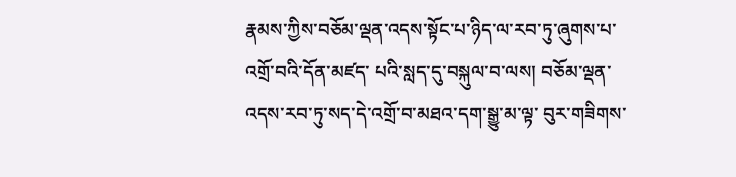རྣམས་ཀྱིས་བཅོམ་ལྡན་འདས་སྟོང་པ་ཉིད་ལ་རབ་ཏུ་ཞུགས་པ་འགྲོ་བའི་དོན་མཛད་ པའི་སླད་དུ་བསྐུལ་བ་ལས། བཅོམ་ལྡན་འདས་རབ་ཏུ་སད་དེ་འགྲོ་བ་མཐའ་དག་སྒྱུ་མ་ལྟ་ བུར་གཟིགས་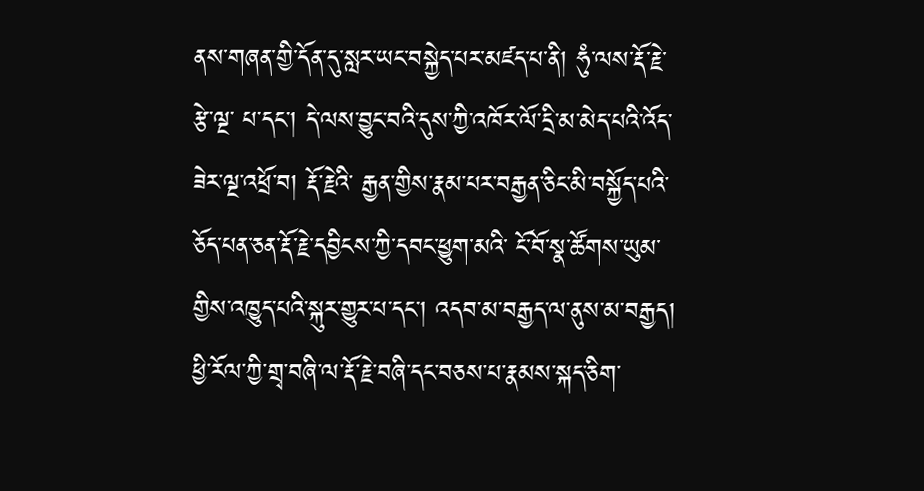ནས་གཞན་གྱི་དོན་དུ་སླར་ཡང་བསྐྱེད་པར་མཛད་པ་ནི། ཧུཾ་ལས་རྡོ་རྗེ་རྩེ་ལྔ་ པ་དང་། དེ་ལས་བྱུང་བའི་དུས་ཀྱི་འཁོར་ལོ་དྲི་མ་མེད་པའི་འོད་ཟེར་ལྔ་འཕྲོ་བ། རྡོ་རྗེའི་ རྒྱན་གྱིས་རྣམ་པར་བརྒྱན་ཅིང་མི་བསྐྱོད་པའི་ཅོད་པན་ཅན་རྡོ་རྗེ་དབྱིངས་ཀྱི་དབང་ཕྱུག་མའི་ ངོ་བོ་སྣ་ཚོགས་ཡུམ་གྱིས་འཁྱུད་པའི་སྐུར་གྱུར་པ་དང་། འདབ་མ་བརྒྱད་ལ་ནུས་མ་བརྒྱད། ཕྱི་རོལ་ཀྱི་གྲྭ་བཞི་ལ་རྡོ་རྗེ་བཞི་དང་བཅས་པ་རྣམས་སྐད་ཅིག་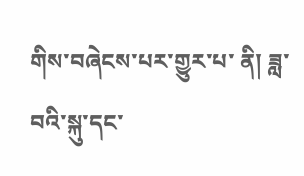གིས་བཞེངས་པར་གྱུར་པ་ ནི། ཟླ་བའི་སྐུ་དང་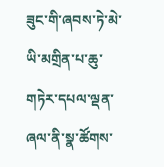ཟུང་གི་ཞབས་ཏེ་མེ་ཡི་མགྲིན་པ་ཆུ་གཏེར་དཔལ་ལྡན་ཞལ་ནི་སྣ་ཚོགས་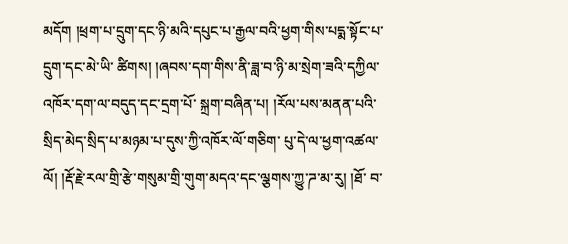མདོག །ཕྲག་པ་དྲུག་དང་ཉི་མའི་དཔུང་པ་རྒྱལ་བའི་ཕྱག་གིས་པདྨ་སྟོང་པ་དྲུག་དང་མེ་ཡི་ ཚིགས། །ཞབས་དག་གིས་ནི་ཟླ་བ་ཉི་མ་སྲེག་ཟའི་དཀྱིལ་འཁོར་དག་ལ་བདུད་དང་དྲག་པོ་ སྐྲག་བཞིན་པ། །རོལ་པས་མནན་པའི་སྲིད་མེད་སྲིད་པ་མཉམ་པ་དུས་ཀྱི་འཁོར་ལོ་གཅིག་ པུ་དེ་ལ་ཕྱག་འཚལ་ལོ། །རྡོ་རྗེ་རལ་གྲི་རྩེ་གསུམ་གྲི་གུག་མདའ་དང་ལྕགས་ཀྱུ་ཌ་མ་རུ། །ཐོ་ བ་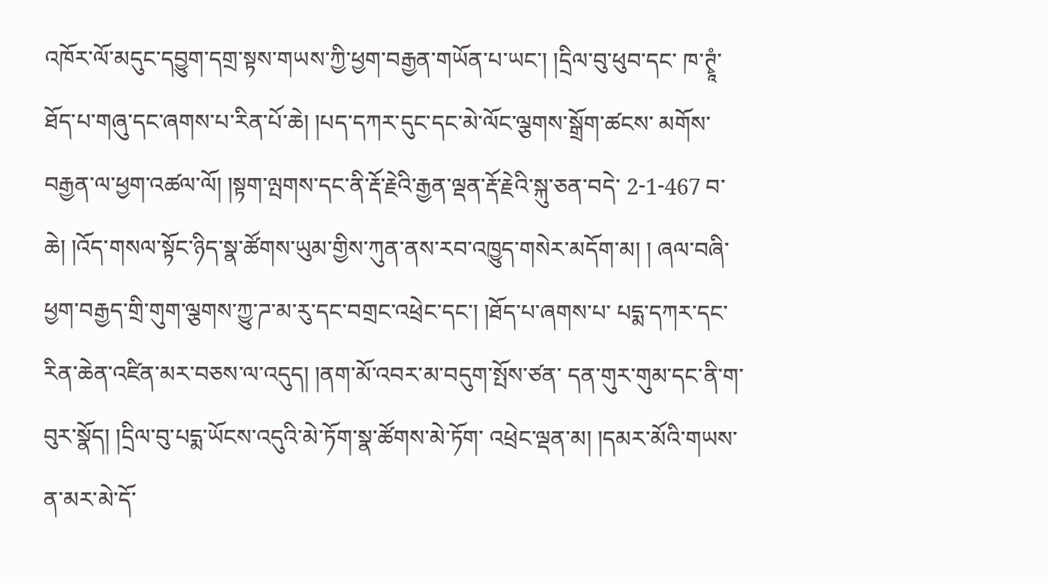འཁོར་ལོ་མདུང་དབྱུག་དགྲ་སྟས་གཡས་ཀྱི་ཕྱག་བརྒྱན་གཡོན་པ་ཡང་། །དྲིལ་བུ་ཕུབ་དང་ ཁ་ཊྭཱཾ་ཐོད་པ་གཞུ་དང་ཞགས་པ་རིན་པོ་ཆེ། །པད་དཀར་དུང་དང་མེ་ལོང་ལྕགས་སྒྲོག་ཚངས་ མགོས་བརྒྱན་ལ་ཕྱག་འཚལ་ལོ། །སྟག་ལྤགས་དང་ནི་རྡོ་རྗེའི་རྒྱན་ལྡན་རྡོ་རྗེའི་སྐུ་ཅན་བདེ་ 2-1-467 བ་ཆེ། །འོད་གསལ་སྟོང་ཉིད་སྣ་ཚོགས་ཡུམ་གྱིས་ཀུན་ནས་རབ་འཁྱུད་གསེར་མདོག་མ། ། ཞལ་བཞི་ཕྱག་བརྒྱད་གྲི་གུག་ལྕགས་ཀྱུ་ཌ་མ་རུ་དང་བགྲང་འཕྲེང་དང་། །ཐོད་པ་ཞགས་པ་ པདྨ་དཀར་དང་རིན་ཆེན་འཛིན་མར་བཅས་ལ་འདུད། །ནག་མོ་འབར་མ་བདུག་སྤོས་ཙན་ དན་གུར་གུམ་དང་ནི་ག་བུར་སྣོད། །དྲིལ་བུ་པདྨ་ཡོངས་འདུའི་མེ་ཏོག་སྣ་ཚོགས་མེ་ཏོག་ འཕྲེང་ལྡན་མ། །དམར་མོའི་གཡས་ན་མར་མེ་དོ་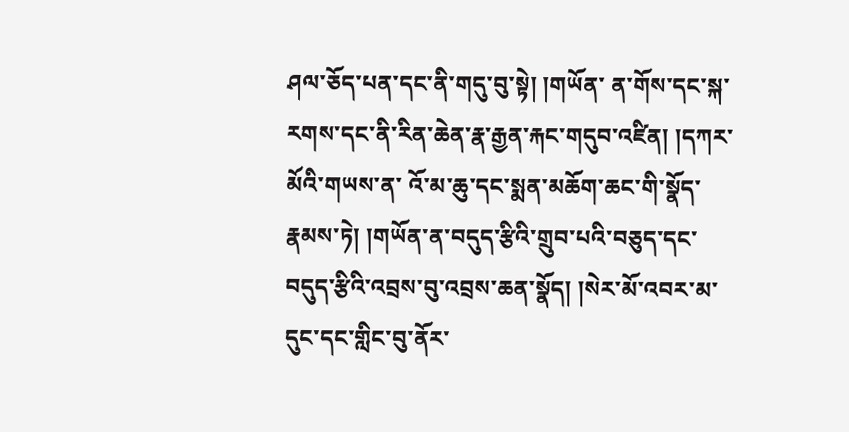ཤལ་ཅོད་པན་དང་ནི་གདུ་བུ་སྟེ། །གཡོན་ ན་གོས་དང་སྐ་རགས་དང་ནི་རིན་ཆེན་རྣ་རྒྱན་རྐང་གདུབ་འཛིན། །དཀར་མོའི་གཡས་ན་ འོ་མ་ཆུ་དང་སྨན་མཆོག་ཆང་གི་སྣོད་རྣམས་ཏེ། །གཡོན་ན་བདུད་རྩིའི་གྲུབ་པའི་བཅུད་དང་ བདུད་རྩིའི་འབྲས་བུ་འབྲས་ཆན་སྣོད། །སེར་མོ་འབར་མ་དུང་དང་གླིང་བུ་ནོར་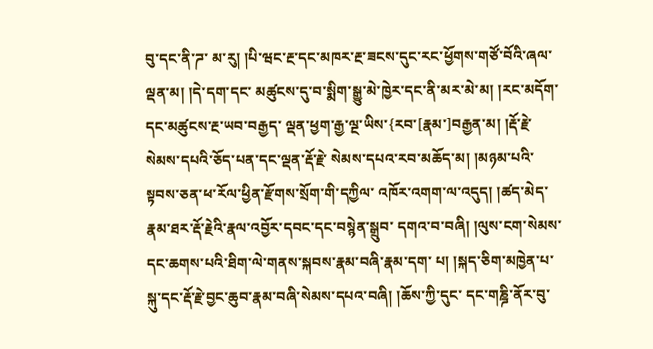བུ་དང་ནི་ཌ་ མ་རུ། །པི་ཝང་རྔ་དང་མཁར་རྔ་ཟངས་དུང་རང་ཕྱོགས་གཙོ་བོའི་ཞལ་ལྡན་མ། །དེ་དག་དང་ མཚུངས་དུ་བ་སྨིག་སྒྱུ་མེ་ཁྱེར་དང་ནི་མར་མེ་མ། །རང་མདོག་དང་མཚུངས་རྔ་ཡབ་བརྒྱད་ ལྡན་ཕྱག་རྒྱ་ལྔ་ཡིས་{རབ་[རྣམ་]བརྒྱན་མ། །རྡོ་རྗེ་སེམས་དཔའི་ཅོད་པན་དང་ལྡན་རྡོ་རྗེ་ སེམས་དཔའ་རབ་མཆོད་མ། །མཉམ་པའི་སྟབས་ཅན་ཕ་རོལ་ཕྱིན་རྫོགས་སྲོག་གི་དཀྱིལ་ འཁོར་འགག་ལ་འདུད། །ཚད་མེད་རྣམ་ཐར་རྡོ་རྗེའི་རྣལ་འབྱོར་དབང་དང་བསྙེན་སྒྲུབ་ དགའ་བ་བཞི། །ལུས་ངག་སེམས་དང་ཆགས་པའི་ཐིག་ལེ་གནས་སྐབས་རྣམ་བཞི་རྣམ་དག་ པ། །སྐད་ཅིག་མཁྱེན་པ་སྐུ་དང་རྡོ་རྗེ་བྱང་ཆུབ་རྣམ་བཞི་སེམས་དཔའ་བཞི། །ཆོས་ཀྱི་དུང་ དང་གཎྜི་ནོར་བུ་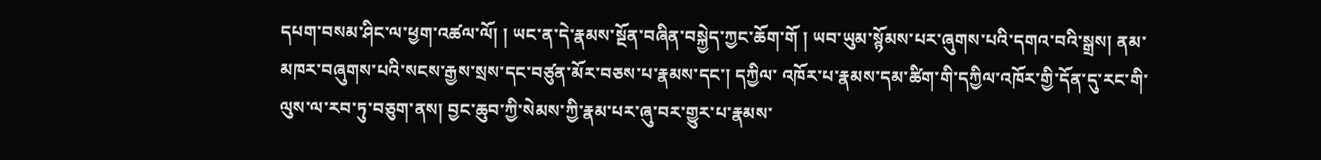དཔག་བསམ་ཤིང་ལ་ཕྱག་འཚལ་ལོ། ། ཡང་ན་དེ་རྣམས་སྔོན་བཞིན་བསྐྱེད་ཀྱང་ཆོག་གོ ། ཡབ་ཡུམ་སྙོམས་པར་ཞུགས་པའི་དགའ་བའི་སྒྲས། ནམ་མཁར་བཞུགས་པའི་སངས་རྒྱས་སྲས་དང་བཙུན་མོར་བཅས་པ་རྣམས་དང་། དཀྱིལ་ འཁོར་པ་རྣམས་དམ་ཚིག་གི་དཀྱིལ་འཁོར་གྱི་དོན་དུ་རང་གི་ལུས་ལ་རབ་ཏུ་བཅུག་ནས། བྱང་ཆུབ་ཀྱི་སེམས་ཀྱི་རྣམ་པར་ཞུ་བར་གྱུར་པ་རྣམས་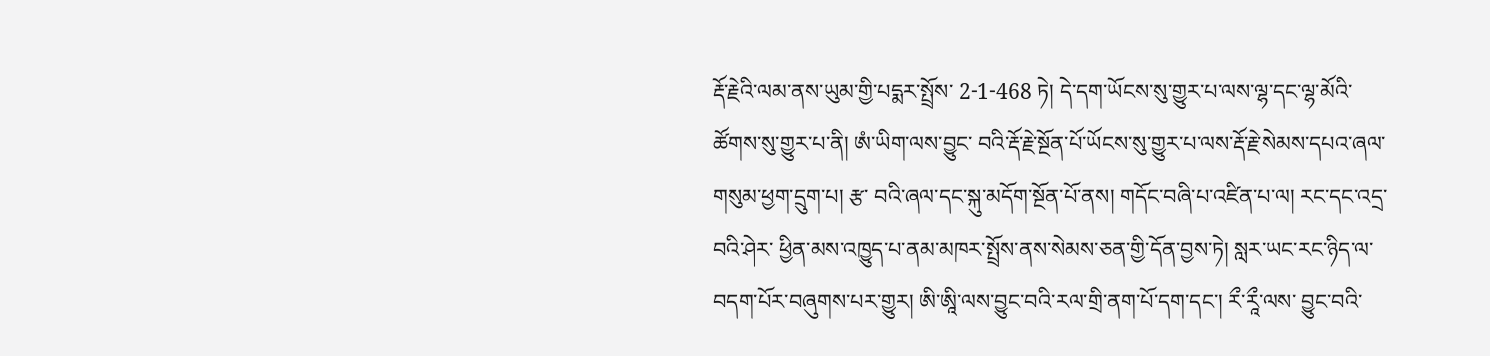རྡོ་རྗེའི་ལམ་ནས་ཡུམ་གྱི་པདྨར་སྤྲོས་ 2-1-468 ཏེ། དེ་དག་ཡོངས་སུ་གྱུར་པ་ལས་ལྷ་དང་ལྷ་མོའི་ཚོགས་སུ་གྱུར་པ་ནི། ཨཾ་ཡིག་ལས་བྱུང་ བའི་རྡོ་རྗེ་སྔོན་པོ་ཡོངས་སུ་གྱུར་པ་ལས་རྡོ་རྗེ་སེམས་དཔའ་ཞལ་གསུམ་ཕྱག་དྲུག་པ། རྩ་ བའི་ཞལ་དང་སྐུ་མདོག་སྔོན་པོ་ནས། གདོང་བཞི་པ་འཛིན་པ་ལ། རང་དང་འདྲ་བའི་ཤེར་ ཕྱིན་མས་འཁྱུད་པ་ནམ་མཁར་སྤྲོས་ནས་སེམས་ཅན་གྱི་དོན་བྱས་ཏེ། སླར་ཡང་རང་ཉིད་ལ་ བདག་པོར་བཞུགས་པར་གྱུར། ཨི་ཨཱི་ལས་བྱུང་བའི་རལ་གྲི་ནག་པོ་དག་དང་། རྀ་རཱྀ་ལས་ བྱུང་བའི་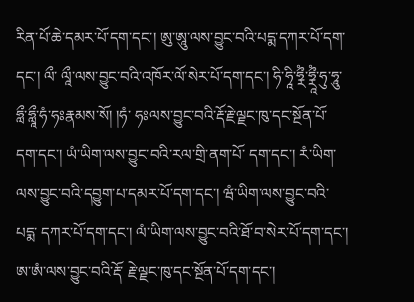རིན་པོ་ཆེ་དམར་པོ་དག་དང་། ཨུ་ཨཱུ་ལས་བྱུང་བའི་པདྨ་དཀར་པོ་དག་དང་། ལྀ་ ལཱྀ་ལས་བྱུང་བའི་འཁོར་ལོ་སེར་པོ་དག་དང་། ཧི་ཧཱི་ཧྼྀཾ་ཧྼཱྀཾ་ཧུ་ཧཱུ་ཧླྀ་ཧླཱྀ་ཧཾ་ཧཿརྣམས་སོ། །ཧཾ་ ཧཿལས་བྱུང་བའི་རྡོ་རྗེ་ལྗང་ཁུ་དང་སྔོན་པོ་དག་དང་། ཡཾ་ཡིག་ལས་བྱུང་བའི་རལ་གྲི་ནག་པོ་ དག་དང་། རཾ་ཡིག་ལས་བྱུང་བའི་དབྱུག་པ་དམར་པོ་དག་དང་། ཝཾ་ཡིག་ལས་བྱུང་བའི་པདྨ་ དཀར་པོ་དག་དང་། ལཾ་ཡིག་ལས་བྱུང་བའི་ཐོ་བ་སེར་པོ་དག་དང་། ཨ་ཨཾ་ལས་བྱུང་བའི་རྡོ་ རྗེ་ལྗང་ཁུ་དང་སྔོན་པོ་དག་དང་།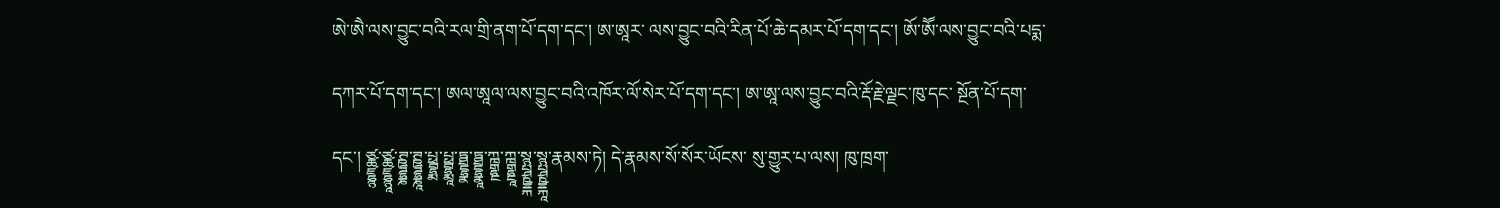ཨེ་ཨཻ་ལས་བྱུང་བའི་རལ་གྲི་ནག་པོ་དག་དང་། ཨ་ཨཱར་ ལས་བྱུང་བའི་རིན་པོ་ཆེ་དམར་པོ་དག་དང་། ཨོ་ཨཽ་ལས་བྱུང་བའི་པདྨ་དཀར་པོ་དག་དང་། ཨལ་ཨཱལ་ལས་བྱུང་བའི་འཁོར་ལོ་སེར་པོ་དག་དང་། ཨ་ཨཱ་ལས་བྱུང་བའི་རྡོ་རྗེ་ལྗང་ཁུ་དང་ སྔོན་པོ་དག་དང་། ཙྪྫྷྙ་ཙྪྫྷྙཱ་ཊྛྜྷྞ་ཊྛྜྷྞཱ་པྥྦྷྨ་པྥྦྷྨཱ་ཏྠྡྷྣ་ཏྠྡྷྣཱ་ཀྑྒྷྔ་ཀྑྒྷྔཱ་སྙྤྴྵྍྐ་སྙྤྴྵྍྐཱ་རྣམས་ཏེ། དེ་རྣམས་སོ་སོར་ཡོངས་ སུ་གྱུར་པ་ལས། ཁུ་ཁྲག་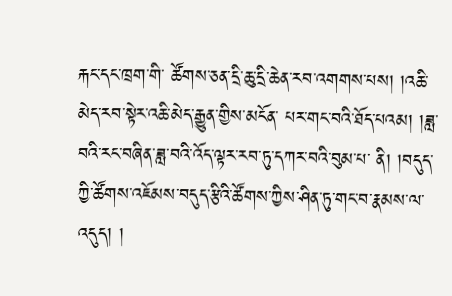རྐང་དང་ཁྲག་གི་ ཚོགས་ཅན་དྲི་ཆུ་དྲི་ཆེན་རབ་འགགས་པས། །འཆི་མེད་རབ་སྟེར་འཆི་མེད་རྒྱུན་གྱིས་མངོན་ པར་གང་བའི་ཐོད་པའམ། །ཟླ་བའི་རང་བཞིན་ཟླ་བའི་འོད་ལྟར་རབ་ཏུ་དཀར་བའི་བུམ་པ་ ནི། །བདུད་ཀྱི་ཚོགས་འཇོམས་བདུད་རྩིའི་ཚོགས་ཀྱིས་ཤིན་ཏུ་གང་བ་རྣམས་ལ་འདུད། །